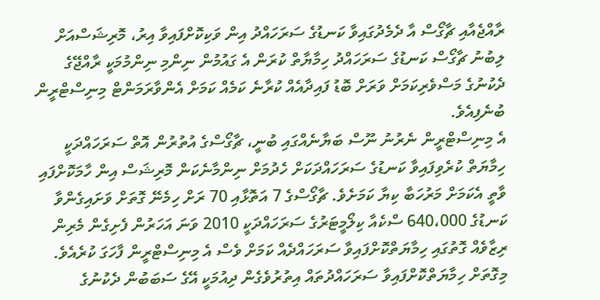ރާއްޖެއާއި ޗާގޯސް އާ ދެމެދުގައިވާ ކަނޑުގެ ސަރަހައްދު އިން ވަކިކޮށްފައިވާ އިރު، މޮރިޝަސްއަށް ލިބުނު ޗާގޯސް ކަނޑުގެ ސަރަހައްދު ހިމާޔާތް ކުރަން އެ ގައުމުން ނިންމި ނިންމުމަކީ ރާއްޖޭގެ ދެކުނުގެ މަސްވެރިކަމަށް ވަރަށް ބޮޑު ފައިދާއެއް ކުރާނެ ކަމެއް ކަމަށް އެންވާރަމަންޓް މިނިސްޓްރީން ބުނެފިއެވެ.
އެ މިނިސްޓްރީން ނެރުނު ނޫސް ބަޔާނެއްގައި ބުނީ، ޗާގޯސްގެ އުތުރުން އޮތް ސަރަހައްދަކީ ހިމާޔަތް ކުރެވިފައިވާ ކަނޑުގެ ސަރަހައްދަކަށް ހެދުމަށް ނިންމާނެކަން މޮރިޝަސް އިން ހާމަކޮށްފައި ވާތީ އެކަމަށް މަރުހަބާ ކިޔާ ކަމަށެވެ. ޗާގޯސްގެ 7 އަތޮޅާއި 70 ރަށް ހިމެނޭ ގޮތަށް ވަށައިގެންވާ ކަނޑުގެ 640،000 ސްކެއާ ކިލޯމީޓަރުގެ ސަރަހައްދަކީ 2010 ވަނަ އަހަރުން ފެށިގެން މެރިން ރިޒާވެއް ގޮތުގައި ހިމާޔަތްކޮށްފައިވާ ސަރަހައްދެއް ކަމަށް ވެސް އެ މިނިސްޓްރީން ފާހަގަ ކުރެއެވެ.
މިގޮތަށް ހިމާޔަތްކޮށްފައިވާ ސަރަހައްދުތައް އިތުރުވެގެން ދިއުމަކީ އޭގެ ސަބަބުން ދެކުނުގެ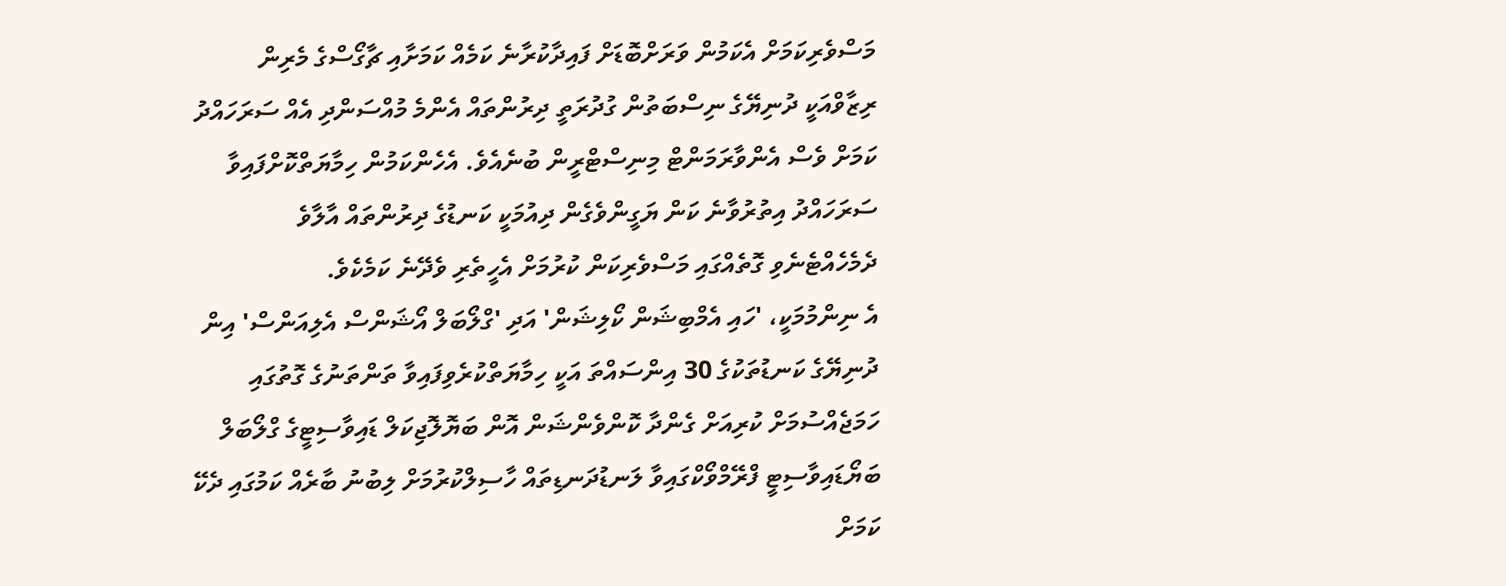މަސްވެރިކަމަށް އެކަމުން ވަރަށްބޮޑަށް ފައިދާކުރާނެ ކަމެއް ކަމަށާއި ޗާގޯސްގެ މެރިން ރިޒާވްއަކީ ދުނިޔޭގެ ނިސްބަތުން ގުދުރަތީ ދިރުންތައް އެންމެ މުއްސަންދި އެއް ސަރަހައްދު ކަމަށް ވެސް އެންވާރަމަންޓް މިނިސްޓްރީން ބުނެއެވެ. އެހެންކަމުން ހިމާޔަތްކޮށްފައިވާ ސަރަހައްދު އިތުރުވާނެ ކަން ޔަގީންވެގެން ދިއުމަކީ ކަނޑުގެ ދިރުންތައް އާލާވެ ދެމެހެއްޓެނެވި ގޮތެއްގައި މަސްވެރިކަން ކުރުމަށް އެހީތެރި ވެދޭނެ ކަމެކެވެ.
އެ ނިންމުމަކީ، 'ހައި އެމްބިޝަން ކޯލިޝަން' އަދި 'ގްލޯބަލް އޯޝަންސް އެލިއަންސް' އިން ދުނިޔޭގެ ކަނޑުތަކުގެ 30 އިންސައްތަ އަކީ ހިމާޔަތްކުރެވިފައިވާ ތަންތަނުގެ ގޮތުގައި ހަމަޖެއްސުމަށް ކުރިއަށް ގެންދާ ކޮންވެންޝަން އޮން ބަޔޮލޮޖިކަލް ޑައިވާސިޓީގެ ގްލޯބަލް ބަޔޯޑައިވާސިޓީ ފްރޭމްވޯކްގައިވާ ލަނޑުދަނޑިތައް ހާސިލްކުރުމަށް ލިބުނު ބާރެއް ކަމުގައި ދެކޭ ކަމަށް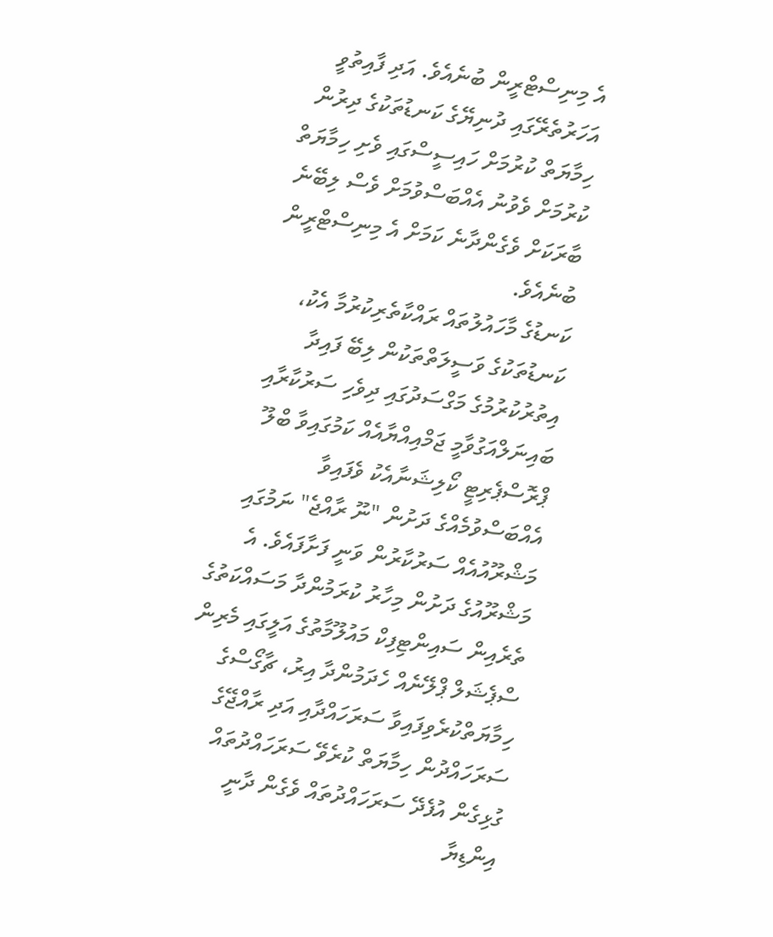އެ މިނިސްޓްރީން ބުނެއެވެ. އަދި ފާއިތުވީ އަހަރުތެރޭގައި ދުނިޔޭގެ ކަނޑުތަކުގެ ދިރުން ހިމާޔަތް ކުރުމަށް ހައިސީސްގައި ވެށި ހިމާޔަތް ކުރުމަށް ވެވުނު އެއްބަސްވުމަށް ވެސް ލިބޭނެ ބާރަކަށް ވެގެންދާނެ ކަމަށް އެ މިނިސްޓްރީން ބުނެއެވެ.
ކަނޑުގެ މާހައުލުތައް ރައްކާތެރިކުރުމާ އެކު، ކަނޑުތަކުގެ ވަސީލަތްތަކުން ލިބޭ ފައިދާ އިތުރުކުރުމުގެ މަގްސަދުގައި ދިވެހި ސަރުކާރާއި ބައިނަލްއަގުވާމީ ޖަމްއިއްޔާއެއް ކަމުގައިވާ ބްލޫ ޕްރޮސްޕެރިޓީ ކޯލިޝަނާއެކު ވެފައިވާ އެއްބަސްވުމެއްގެ ދަށުން "ނޫ ރާއްޖެ" ނަމުގައި މަޝްރޫއުއެއް ސަރުކާރުން ވަނީ ފަށާފައެވެ. އެ މަޝްރޫއުގެ ދަށުން މިހާރު ކުރަމުންދާ މަސައްކަތުގެ ތެރެއިން ސައިންޓިފިކް މައުލޫމާތުގެ އަލީގައި މެރިން ސްޕެޝަލް ޕްލޭނެއް ހެދަމުންދާ އިރު، ޗާގޯސްގެ ހިމާޔަތްކުރެވިފައިވާ ސަރަހައްދާއި އަދި ރާއްޖޭގެ ސަރަހައްދުން ހިމާޔަތް ކުރެވޭ ސަރަހައްދުތައް ގުޅިގެން އުފެދޭ ސަރަހައްދުތައް ވެގެން ދާނީ އިންޑިޔާ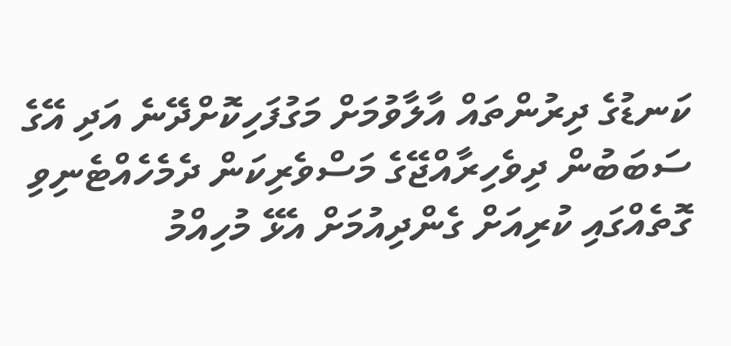ކަނޑުގެ ދިރުންތައް އާލާވުމަށް މަގުފަހިކޮށްދޭނެ އަދި އޭގެ ސަބަބުން ދިވެހިރާއްޖޭގެ މަސްވެރިކަން ދެމެހެއްޓެނިވި ގޮތެއްގައި ކުރިއަށް ގެންދިއުމަށް އެޅޭ މުހިއްމު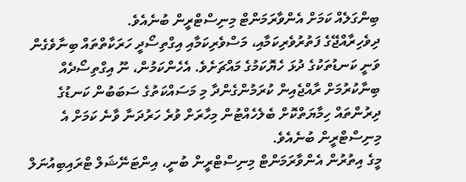ބިންގަލެއް ކަމަށް އެންވާރަމަންޓް މިނިސްޓްރީން ބުނެއެވެ.
ދިވެހިރާއްޖޭގެ ފަތުރުވެރިކަމާއި، މަސްވެރިކަމާއި އިގްތިސޯދީ ހަރަކާތްތައް ބިނާވެގެން ވަނީ ކަނޑުތަކުގެ ދުޅަ ހެޔޮކަމުގެ މައްޗަށެވެ. އެހެންކަމުން، ނޫ އިގްތިސޯދެއް ބިނާކުރުމަށް ރާއްޖެއިން ކުރަމުންގެންދާ މި މަސައްކަތުގެ ސަބަބުން ކަނޑުގެ ދިރުންތައް ހިމާޔަތްކޮށް ބެލެހެއްޓުން މިހާރަށް ވުރެ ހަރުދަނާ ވާނެ ކަމަށް އެ މިނިސްޓްރީން ބުނެއެވެ.
މީގެ އިތުރުން އެންވާރަމަންޓް މިނިސްޓްރީން ބުނީ، އިންޓަނޭޝަލް ޓްރައިބިއުނަލް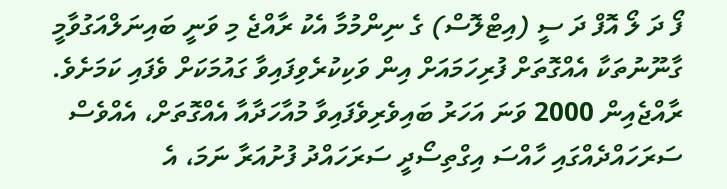ފޯ ދަ ލޯ އޮފް ދަ ސީ (އިޓްލޮސް) ގެ ނިންމުމާ އެކު ރާއްޖެ މި ވަނީ ބައިނަލްއަގުވާމީ ގާނޫނުތަކާ އެއްގޮތަށް ފުރިހަމައަށް އިން ވަކިކުރެވިފައިވާ ގައުމަކަށް ވެފައި ކަމަށެވެ. ރާއްޖެއިން 2000 ވަނަ އަހަރު ބައިވެރިވެފައިވާ މުއާހަދާއާ އެއްގޮތަށް، އެއްވެސް ސަރަހައްދެއްގައި ހާއްސަ އިގްތިސޯދީ ސަރަހައްދު ފުށުއަރާ ނަމަ، އެ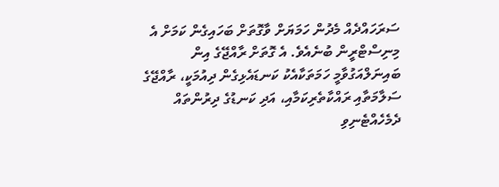ސަރަހައްދެއް މެދުން ހަމަޔަށް ވާގޮތަށް ބަހައިގެން ކަމަށް އެ މިނިސްޓްރީން ބުނެއެވެ. އެ ގޮތަށް ރާއްޖޭގެ އިން ބައިނަލްއަގުވާމީ ހަމަތަކާއެކު ކަނޑައެޅިގެން ދިއުމަކީ، ރާއްޖޭގެ ސަލާމަތާއި ރައްކާތެރިކަމާއި، އަދި ކަނޑުގެ ދިރުންތައް ދެމެހެއްޓެނިވި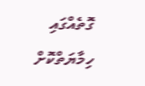ގޮތެއްގައި ހިމާޔަތްކޮށް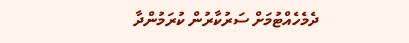ދެމެހެއްޓުމަށް ސަރުކާރުން ކުރަމުންދާ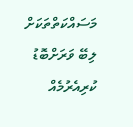މަސައްކަތްތަކަށް ލިބޭ ވަރަށްބޮޑު ކުރިއެރުމެއް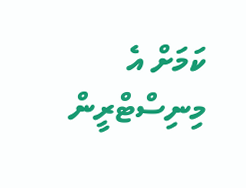ކަމަށް އެ މިނިސްޓްރީން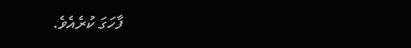ފާހަގަ ކުރެއެވެ.